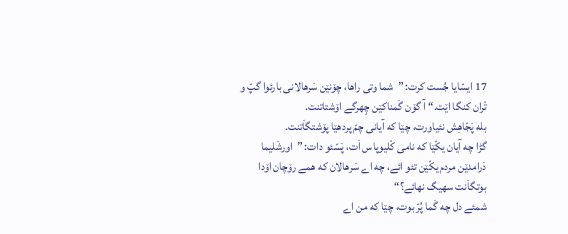17 ایسّایا جُست کرت: ”شما وتی راها، چۆنێن سَرهالانی بارئوا گپّ و تْران کنگا اێت.“ آ گۆن گَمناکێن چِهرگے اۆشتاتنت.
بله پَجّاهِش نئیاورت، چێا که آیانی چمّ پردهێا پۆشتگاَتنت.
گڑا چه آیان یکّێا که نامی کْلیوپاس اَت، پَسّئو دات: ”اورشَلیما دَرامدێن مردم یکّێن تئو ائے، چه اے سَرهالان که همے رۆچان اۆدا بوتگاَنت سهیگ نهائے؟“
شمئے دل چه گَما پُرّ بوت، چێا که من اے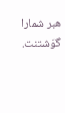هبر شمارا گوَشتنت.